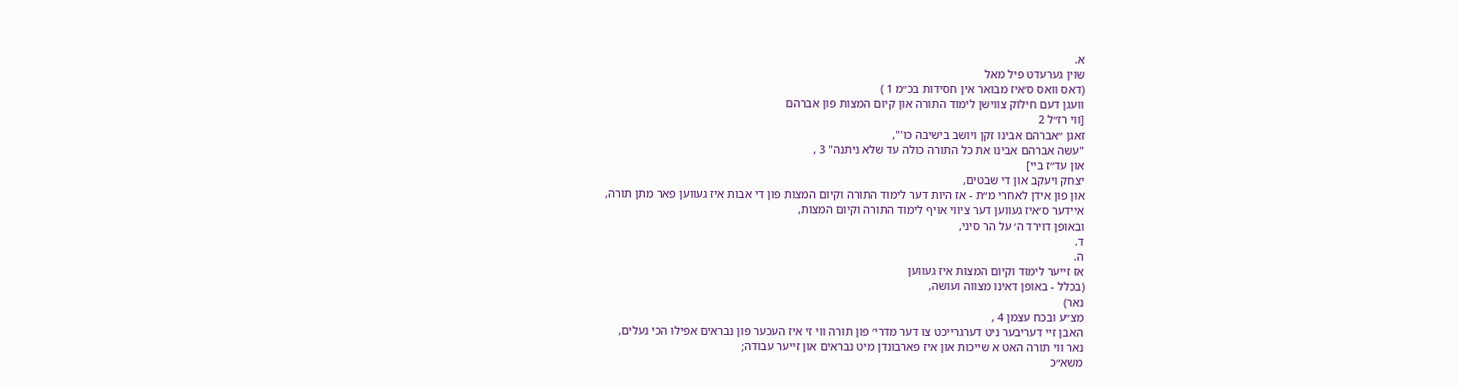א.
שוין גערעדט פיל מאל
(דאס וואס ס׳איז מבואר אין חסידות בכ״מ 1 )
וועגן דעם חילוק צווישן לימוד התורה און קיום המצות פון אברהם
[ווי רז״ל 2
זאגן ״אברהם אבינו זקן ויושב בישיבה כו'",
"עשה אברהם אבינו את כל התורה כולה עד שלא ניתנה" 3 ,
און עד״ז ביי]
יצחק ויעקב און די שבטים,
און פון אידן לאחרי מ״ת - אז היות דער לימוד התורה וקיום המצות פון די אבות איז געווען פאר מתן תורה,
איידער ס׳איז געווען דער ציווי אויף לימוד התורה וקיום המצות,
ובאופן דוירד ה׳ על הר סיני,
ד.
ה.
אז זייער לימוד וקיום המצות איז געווען
(בכלל - באופן דאינו מצווה ועושה,
נאר)
מצ״ע ובכח עצמן 4 ,
האבן זיי דעריבער ניט דערגרייכט צו דער מדרי׳ פון תורה ווי זי איז העכער פון נבראים אפילו הכי נעלים,
נאר ווי תורה האט א שייכות און איז פארבונדן מיט נבראים און זייער עבודה;
משא״כ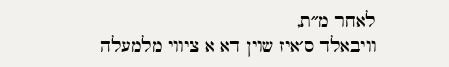לאחר מ״ת,
וויבאלד ס׳איז שוין דא א ציווי מלמעלה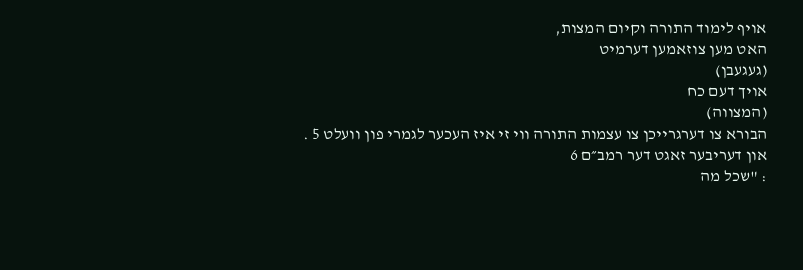אויף לימוד התורה וקיום המצות,
האט מען צוזאמען דערמיט
(געגעבן)
אויך דעם כח
(המצווה)
הבורא צו דערגרייכן צו עצמות התורה ווי זי איז העכער לגמרי פון וועלט 5 .
און דעריבער זאגט דער רמב״ם 6
: "שכל מה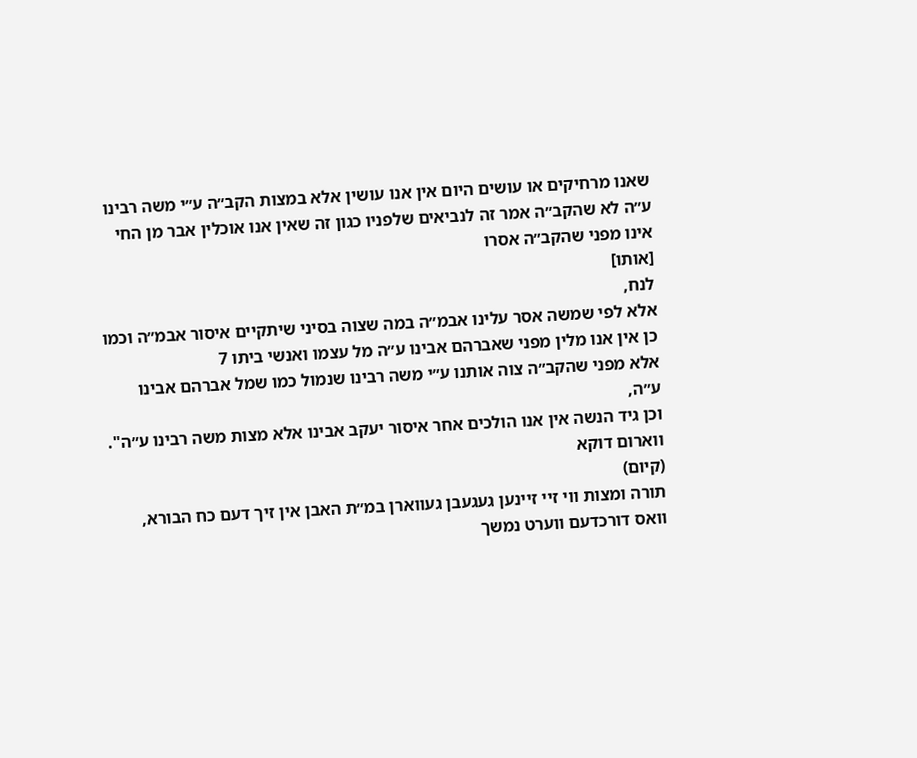שאנו מרחיקים או עושים היום אין אנו עושין אלא במצות הקב״ה ע״י משה רבינו ע״ה לא שהקב״ה אמר זה לנביאים שלפניו כגון זה שאין אנו אוכלין אבר מן החי אינו מפני שהקב״ה אסרו
[אותו]
לנח,
אלא לפי שמשה אסר עלינו אבמ״ה במה שצוה בסיני שיתקיים איסור אבמ״ה וכמו כן אין אנו מלין מפני שאברהם אבינו ע״ה מל עצמו ואנשי ביתו 7
אלא מפני שהקב״ה צוה אותנו ע״י משה רבינו שנמול כמו שמל אברהם אבינו ע״ה,
וכן גיד הנשה אין אנו הולכים אחר איסור יעקב אבינו אלא מצות משה רבינו ע״ה".
ווארום דוקא
(קיום)
תורה ומצות ווי זיי זיינען געגעבן געווארן במ״ת האבן אין זיך דעם כח הבורא,
וואס דורכדעם ווערט נמשך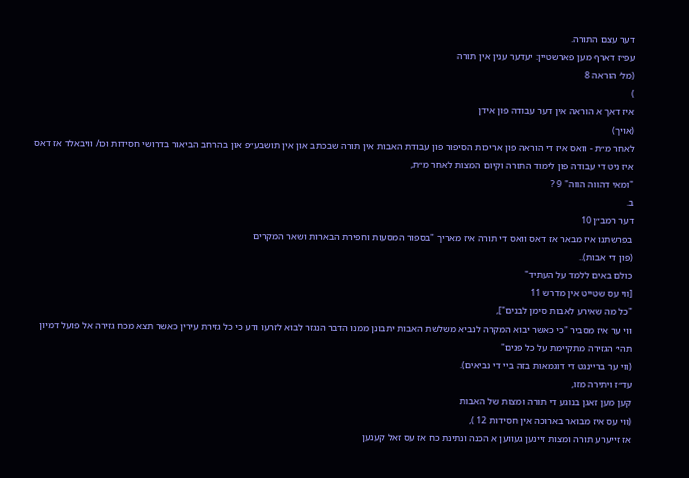דער עצם התורה.
עפ״ז דארף מען פארשטיין: יעדער ענין אין תורה
(מל׳ הוראה 8
)
איז דאך א הוראה אין דער עבודה פון אידן
(אויך)
לאחר מ״ת - וואס איז די הוראה פון אריכות הסיפור פון עבודת האבות אין תורה שבכתב און אין תושבע״פ און בהרחב הביאור בדרושי חסידות וכו/ וויבאלד אז דאס איז ניט די עבודה פון לימוד התורה וקיום המצות לאחר מ״ת,
"ומאי דהווה הווה" 9 ?
ב.
דער רמב״ן 10
בפרשתנו איז מבאר אז דאס וואס די תורה איז מאריך "בספור המסעות וחפירת הבארות ושאר המקרים
(פון די אבות)..
כולם באים ללמד על העתיד"
[ווי עס שטייט אין מדרש 11
"כל מה שאירע לאבות סימן לבנים"],
ווי ער איז מסביר "כי כאשר יבוא המקרה לנביא משלשת האבות יתבונן ממנו הדבר הנגזר לבוא לזרעו ודע כי כל גזירת עירין כאשר תצא מכח גזירה אל פועל דמיון תהי׳ הגזירה מתקיימת על כל פנים"
(ווי ער בריינגט די דוגמאות בזה ביי די נביאים).
עד״ז ויתירה מזו,
קען מען זאגן בנוגע די תורה ומצות של האבות
(ווי עס איז מבואר בארוכה אין חסידות 12 ),
אז זייערע תורה ומצות זיינען געווען א הכנה ונתינת כח אז עס זאל קענען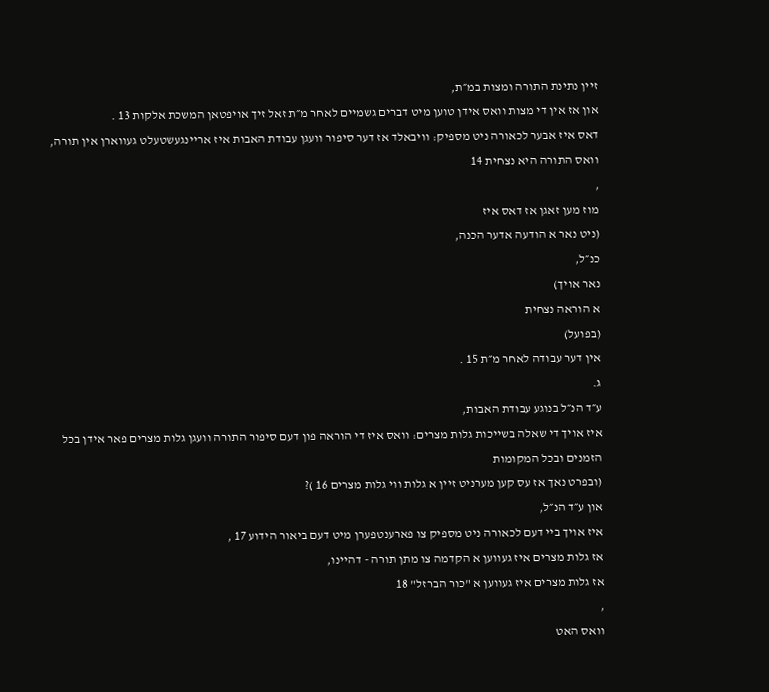זיין נתינת התורה ומצות במ״ת,
און אז אין די מצות וואס אידן טוען מיט דברים גשמיים לאחר מ״ת זאל זיך אויפטאן המשכת אלקות 13 .
דאס איז אבער לכאורה ניט מספיק: וויבאלד אז דער סיפור וועגן עבודת האבות איז אריינגעשטעלט געווארן אין תורה,
וואס התורה היא נצחית 14
,
מוז מען זאגן אז דאס איז
(ניט נאר א הודעה אדער הכנה,
כנ״ל,
נאר אויך)
א הוראה נצחית
(בפועל)
אין דער עבודה לאחר מ״ת 15 .
ג.
ע״ד הנ״ל בנוגע עבודת האבות,
איז אויך די שאלה בשייכות גלות מצרים: וואס איז די הוראה פון דעם סיפור התורה וועגן גלות מצרים פאר אידן בכל הזמנים ובכל המקומות
(ובפרט נאך אז עס קען מערניט זיין א גלות ווי גלות מצרים 16 )?
און ע״ד הנ״ל,
איז אויך ביי דעם לכאורה ניט מספיק צו פארענטפערן מיט דעם ביאור הידוע 17 ,
אז גלות מצרים איז געווען א הקדמה צו מתן תורה - דהיינו,
אז גלות מצרים איז געווען א "כור הברזל" 18
,
וואס האט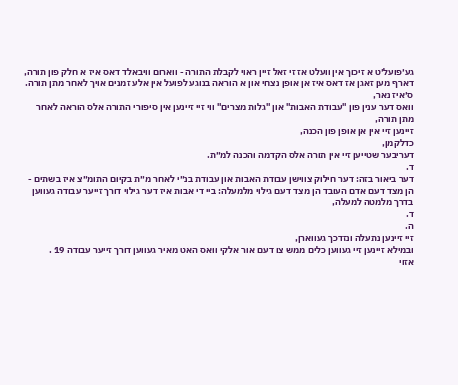גע׳פועל׳ט א זיכוך אין וועלט אז זי זאל זיין ראוי לקבלת התורה - ווארום וויבאלד דאס איז א חלק פון תורה,
דארף מען זאגן אז דאס איז אן אופן נצחי און א הוראה בנוגע לפועל אין אלע זמנים אויך לאחר מתן תורה.
ס׳איז נאר,
וואס דער ענין פון "עבודת האבות" און "גלות מצרים" ווי זיי זיינען אין סיפורי התורה אלס הוראה לאחר מתן תורה,
זיינען זיי אין אן אופן פון הכנה,
כדלקמן,
דעריבער שטייען זיי אין תורה אלס הקדמה והכנה למ״ת.
ד.
דער ביאור בזה: דער חילוק צווישן עבודת האבות און עבודת בנ״י לאחר מ״ת בקיום התומ״צ איז בשתים - הן מצד דעם אדם העובד הן מצד דעם גילוי מלמעלה: ביי די אבות איז דער גילוי דורך זייער עבודה געווען בדרך מלמטה למעלה,
ד.
ה.
זיי זיינען נתעלה ונזדכך געווארן,
ובמילא זיינען זיי געווען כלים ממש צו דעם אור אלקי וואס האט מאיר געווען דורך זייער עבודה 19 .
אזוי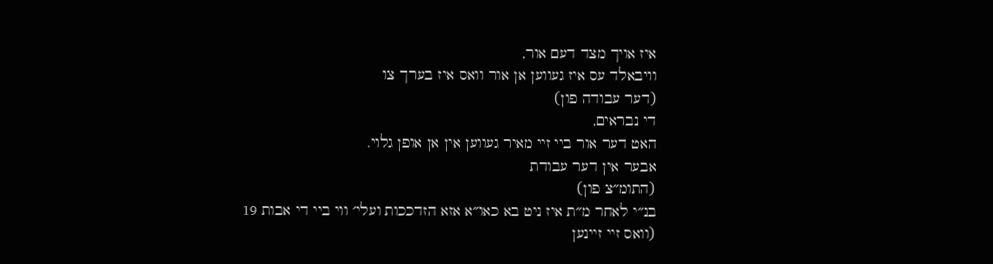איז אויך מצד דעם אור,
וויבאלד עס איז געווען אן אור וואס איז בערך צו
(דער עבודה פון)
די נבראים,
האט דער אור ביי זיי מאיר געווען אין אן אופן גלוי.
אבער אין דער עבודת
(התומ״צ פון)
בנ״י לאחר מ״ת איז ניט בא כאו״א אזא הזדככות ועלי׳ ווי ביי די אבות 19
(וואס זיי זיינען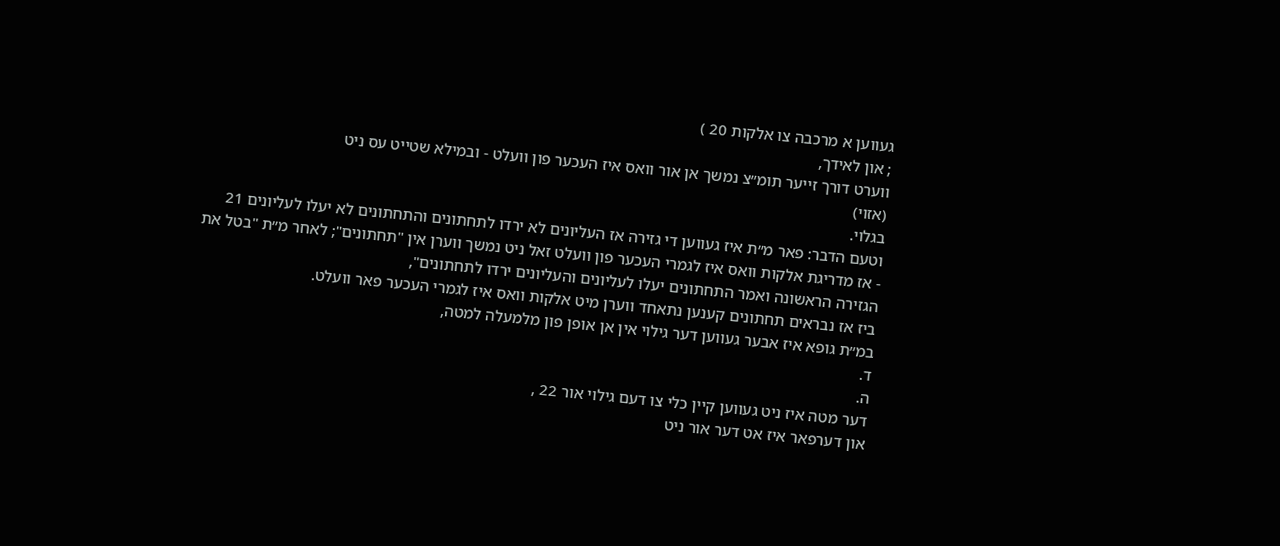געווען א מרכבה צו אלקות 20 )
; און לאידך,
ווערט דורך זייער תומ״צ נמשך אן אור וואס איז העכער פון וועלט - ובמילא שטייט עס ניט
(אזוי)
בגלוי.
וטעם הדבר: פאר מ״ת איז געווען די גזירה אז העליונים לא ירדו לתחתונים והתחתונים לא יעלו לעליונים 21
- אז מדריגת אלקות וואס איז לגמרי העכער פון וועלט זאל ניט נמשך ווערן אין "תחתונים"; לאחר מ״ת "בטל את הגזירה הראשונה ואמר התחתונים יעלו לעליונים והעליונים ירדו לתחתונים",
ביז אז נבראים תחתונים קענען נתאחד ווערן מיט אלקות וואס איז לגמרי העכער פאר וועלט.
במ״ת גופא איז אבער געווען דער גילוי אין אן אופן פון מלמעלה למטה,
ד.
ה.
דער מטה איז ניט געווען קיין כלי צו דעם גילוי אור 22 ,
און דערפאר איז אט דער אור ניט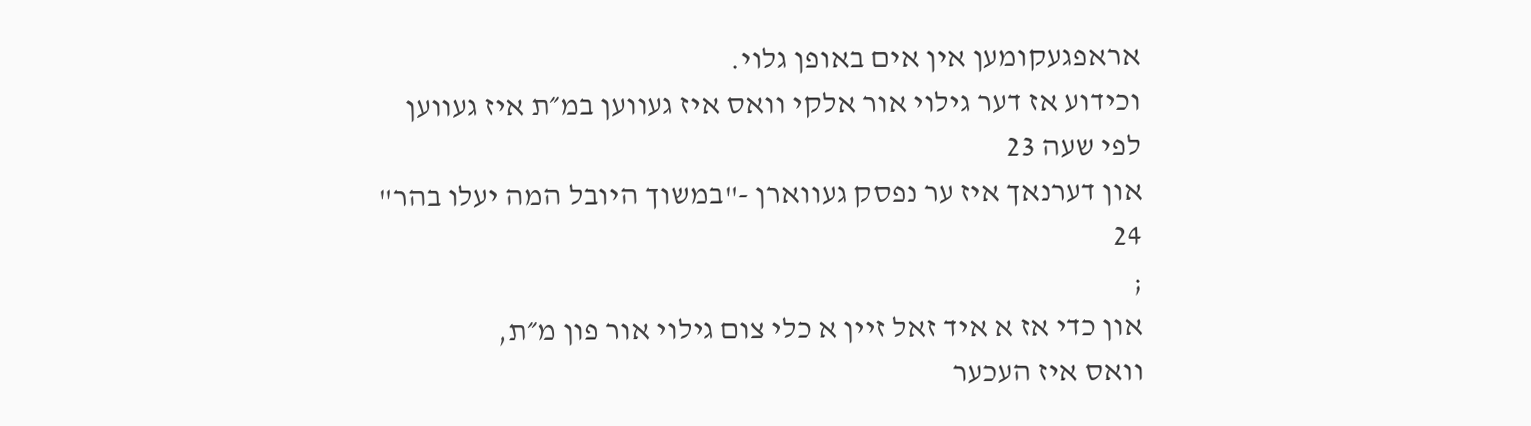אראפגעקומען אין אים באופן גלוי.
וכידוע אז דער גילוי אור אלקי וואס איז געווען במ״ת איז געווען לפי שעה 23
און דערנאך איז ער נפסק געווארן -"במשוך היובל המה יעלו בהר" 24
;
און כדי אז א איד זאל זיין א כלי צום גילוי אור פון מ״ת,
וואס איז העכער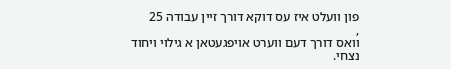פון וועלט איז עס דוקא דורך זיין עבודה 25
,
וואס דורך דעם ווערט אויפגעטאן א גילוי ויחוד נצחי.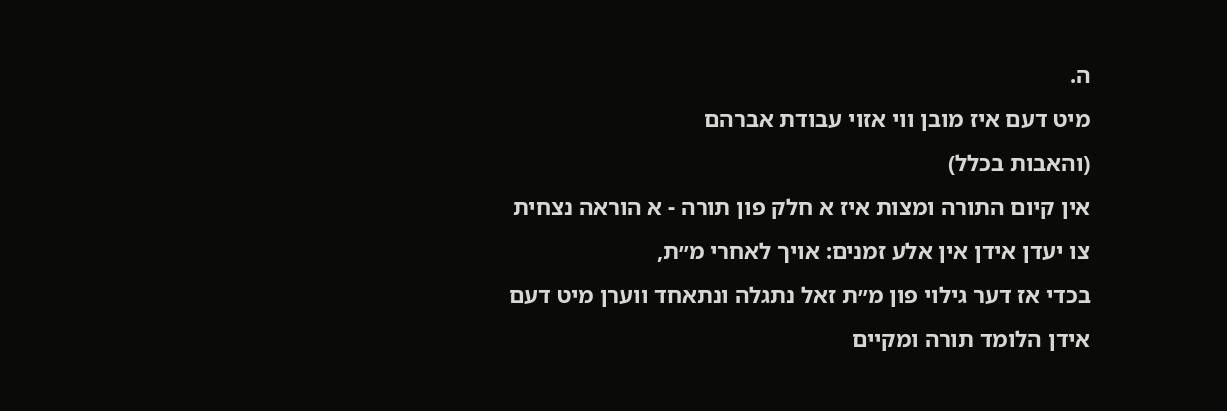ה.
מיט דעם איז מובן ווי אזוי עבודת אברהם
(והאבות בכלל)
אין קיום התורה ומצות איז א חלק פון תורה - א הוראה נצחית צו יעדן אידן אין אלע זמנים: אויך לאחרי מ״ת,
בכדי אז דער גילוי פון מ״ת זאל נתגלה ונתאחד ווערן מיט דעם אידן הלומד תורה ומקיים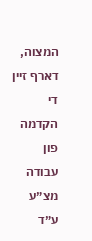המצוה,
דארף זיין די הקדמה פון עבודה מצ״ע ע״ד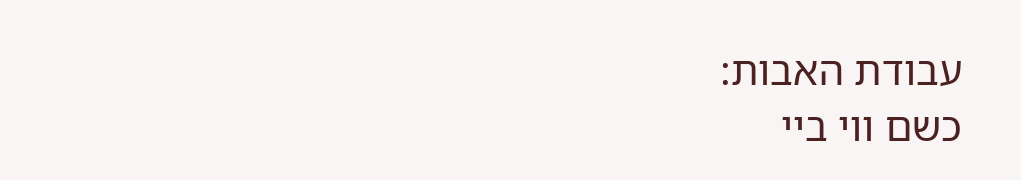עבודת האבות:
כשם ווי ביי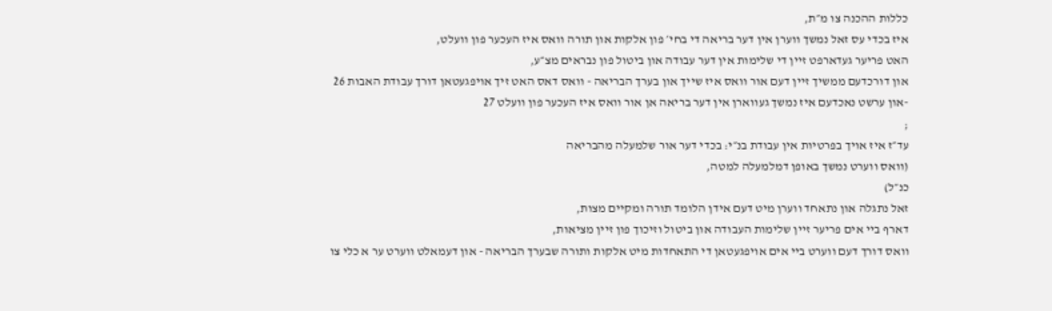כללות ההכנה צו מ״ת,
איז בכדי עס זאל נמשך ווערן אין דער בריאה די בחי׳ פון אלקות און תורה וואס איז העכער פון וועלט,
האט פריער געדארפט זיין די שלימות אין דער עבודה און ביטול פון נבראים מצ״ע,
און דורכדעם ממשיך זיין דעם אור וואס איז שייך און בערך הבריאה - וואס דאס האט זיך אויפגעטאן דורך עבודת האבות 26
-און ערשט נאכדעם איז נמשך געווארן אין דער בריאה אן אור וואס איז העכער פון וועלט 27
;
עד״ז איז אויך בפרטיות אין עבודת בנ״י: בכדי דער אור שלמעלה מהבריאה
(וואס ווערט נמשך באופן דמלמעלה למטה,
כנ״ל)
זאל נתגלה און נתאחד ווערן מיט דעם אידן הלומד תורה ומקיים מצות,
דארף ביי אים פריער זיין שלימות העבודה און ביטול וזיכוך פון זיין מציאות,
וואס דורך דעם ווערט ביי אים אויפגעטאן די התאחדות מיט אלקות ותורה שבערך הבריאה - און דעמאלט ווערט ער א כלי צו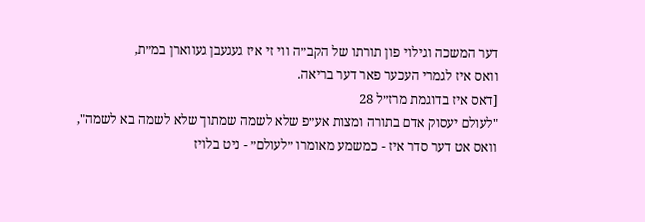דער המשכה וגילוי פון תורתו של הקב״ה ווי זי איז געגעבן געווארן במ״ת,
וואס איז לגמרי העכער פאר דער בריאה.
[דאס איז בדוגמת מרז״ל 28
"לעולם יעסוק אדם בתורה ומצות אע״פ שלא לשמה שמתוך שלא לשמה בא לשמה",
וואס אט דער סדר איז - כמשמע מאומרו ״לעולם״ - ניט בלויז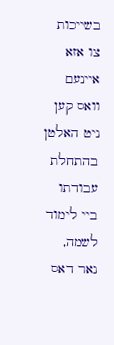בשייכות צו אזא איינעם וואס קען ניט האלטן בהתחלת עבודתו ביי לימוד לשמה,
נאר דאס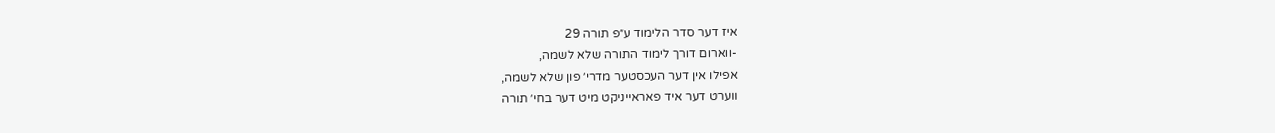איז דער סדר הלימוד ע״פ תורה 29
-ווארום דורך לימוד התורה שלא לשמה,
אפילו אין דער העכסטער מדרי׳ פון שלא לשמה,
ווערט דער איד פאראייניקט מיט דער בחי׳ תורה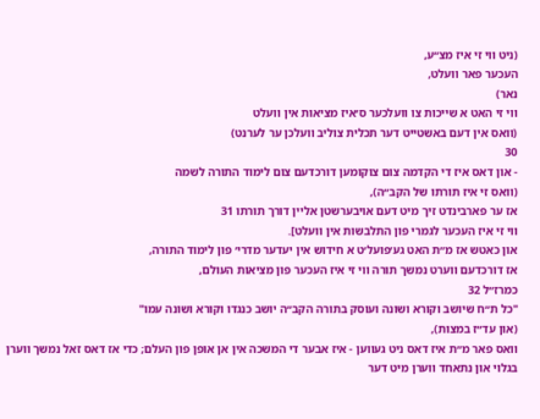(ניט ווי זי איז מצ״ע,
העכער פאר וועלט,
נאר)
ווי זי האט א שייכות צו וועלכער ס׳איז מציאות אין וועלט
(וואס אין דעם באשטייט דער תכלית צוליב וועלכן ער לערנט)
30
- און דאס איז די הקדמה צום צוקומען דורכדעם צום לימוד התורה לשמה
(וואס זי איז תורתו של הקב״ה),
אז ער פארבינדט זיך מיט דעם אויבערשטן אליין דורך תורתו 31
ווי זי איז העכער לגמרי פון התלבשות אין וועלט].
און כאטש אז מ״ת האט גע׳פועל׳ט א חידוש אין יעדער מדרי׳ פון לימוד התורה,
אז דורכדעם ווערט נמשך תורה ווי זי איז העכער פון מציאות העולם,
כמרז״ל 32
"כל ת״ח שיושב וקורא ושונה ועוסק בתורה הקב״ה יושב כנגדו וקורא ושונה עמו"
(און עד״ז במצות),
וואס פאר מ״ת איז דאס ניט געווען - איז אבער די המשכה אין אן אופן פון העלם; כדי אז דאס זאל נמשך ווערן בגלוי און נתאחד ווערן מיט דער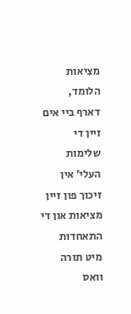מציאות הלומד,
דארף ביי אים זיין די שלימות העלי׳ אין זיכוך פון זיין מציאות און די התאחדות מיט תורה וואס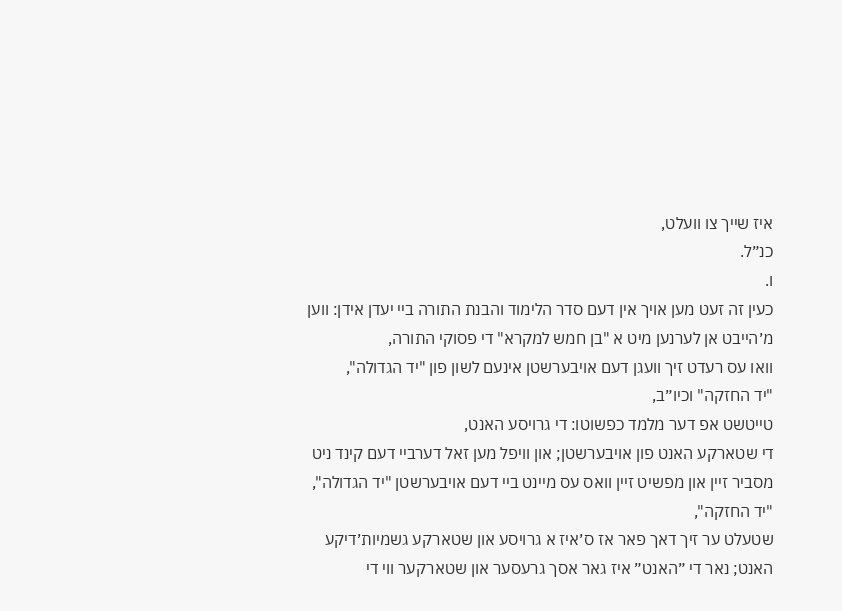איז שייך צו וועלט,
כנ״ל.
ו.
כעין זה זעט מען אויך אין דעם סדר הלימוד והבנת התורה ביי יעדן אידן: ווען מ׳הייבט אן לערנען מיט א "בן חמש למקרא" די פסוקי התורה,
וואו עס רעדט זיך וועגן דעם אויבערשטן אינעם לשון פון "יד הגדולה",
"יד החזקה" וכיו״ב,
טייטשט אפ דער מלמד כפשוטו: די גרויסע האנט,
די שטארקע האנט פון אויבערשטן; און וויפל מען זאל דערביי דעם קינד ניט מסביר זיין און מפשיט זיין וואס עס מיינט ביי דעם אויבערשטן "יד הגדולה",
"יד החזקה",
שטעלט ער זיך דאך פאר אז ס׳איז א גרויסע און שטארקע גשמיות׳דיקע האנט; נאר די ״האנט״ איז גאר אסך גרעסער און שטארקער ווי די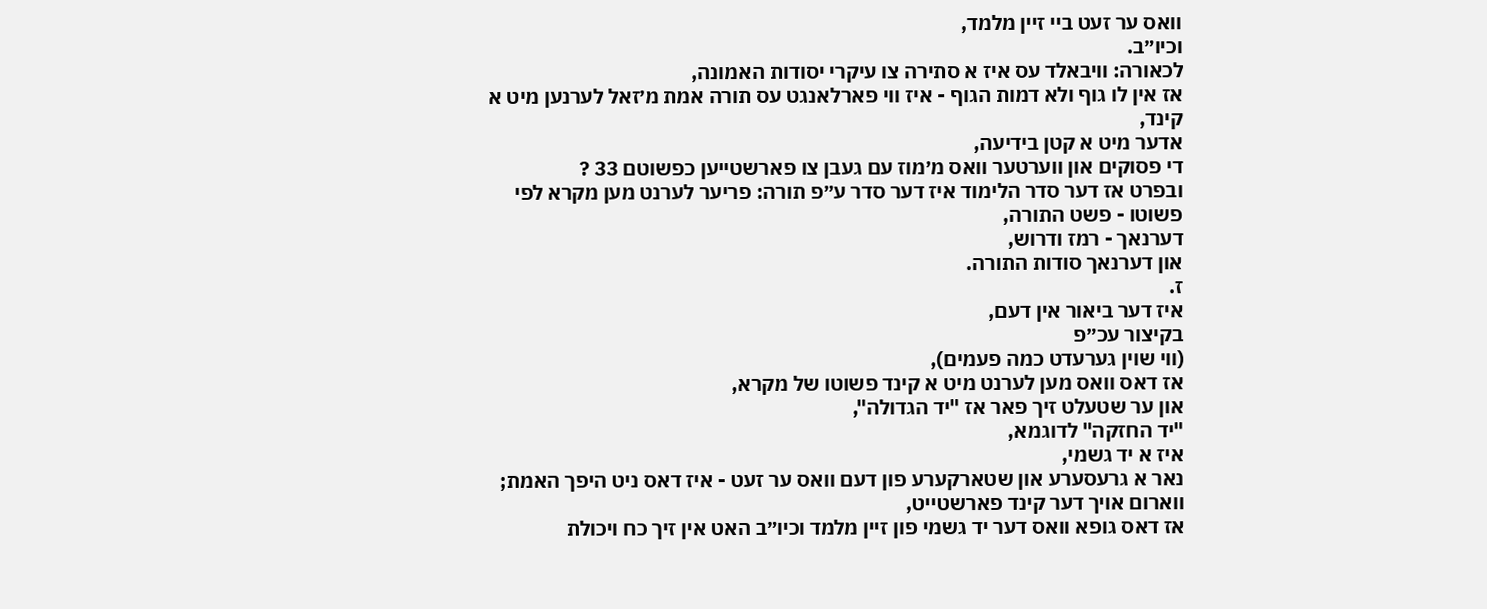וואס ער זעט ביי זיין מלמד,
וכיו״ב.
לכאורה: וויבאלד עס איז א סתירה צו עיקרי יסודות האמונה,
אז אין לו גוף ולא דמות הגוף - איז ווי פארלאנגט עס תורה אמת מ׳זאל לערנען מיט א קינד,
אדער מיט א קטן בידיעה,
די פסוקים און ווערטער וואס מ׳מוז עם געבן צו פארשטייען כפשוטם 33 ?
ובפרט אז דער סדר הלימוד איז דער סדר ע״פ תורה: פריער לערנט מען מקרא לפי פשוטו - פשט התורה,
דערנאך - רמז ודרוש,
און דערנאך סודות התורה.
ז.
איז דער ביאור אין דעם,
בקיצור עכ״פ
(ווי שוין גערעדט כמה פעמים),
אז דאס וואס מען לערנט מיט א קינד פשוטו של מקרא,
און ער שטעלט זיך פאר אז "יד הגדולה",
"יד החזקה" לדוגמא,
איז א יד גשמי,
נאר א גרעסערע און שטארקערע פון דעם וואס ער זעט - איז דאס ניט היפך האמת; ווארום אויך דער קינד פארשטייט,
אז דאס גופא וואס דער יד גשמי פון זיין מלמד וכיו״ב האט אין זיך כח ויכולת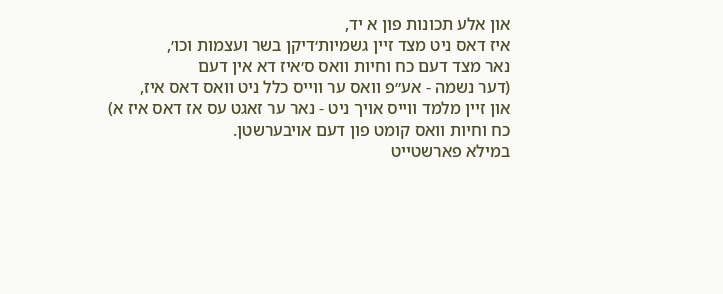און אלע תכונות פון א יד,
איז דאס ניט מצד זיין גשמיות׳דיקן בשר ועצמות וכו׳,
נאר מצד דעם כח וחיות וואס ס׳איז דא אין דעם
(דער נשמה - אע״פ וואס ער ווייס כלל ניט וואס דאס איז,
און זיין מלמד ווייס אויך ניט - נאר ער זאגט עס אז דאס איז א)
כח וחיות וואס קומט פון דעם אויבערשטן.
במילא פארשטייט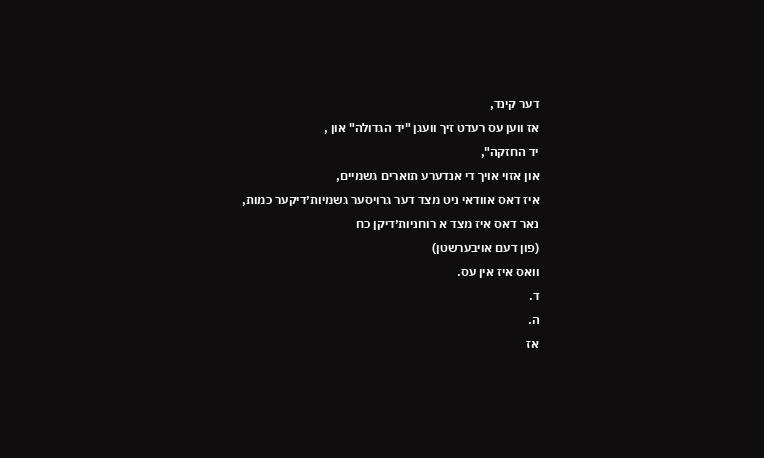דער קינד,
אז ווען עס רעדט זיך וועגן "יד הגדולה" און ,
יד החזקה",
און אזוי אויך די אנדערע תוארים גשמיים,
איז דאס אוודאי ניט מצד דער גרויסער גשמיות׳דיקער כמות,
נאר דאס איז מצד א רוחניות׳דיקן כח
(פון דעם אויבערשטן)
וואס איז אין עס.
ד.
ה.
אז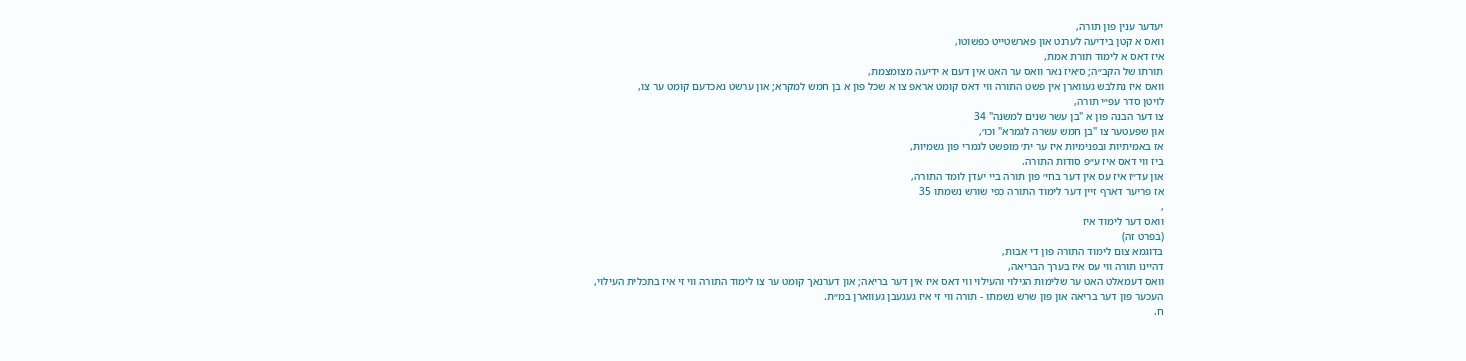יעדער ענין פון תורה,
וואס א קטן בידיעה לערנט און פארשטייט כפשוטו,
איז דאס א לימוד תורת אמת,
תורתו של הקב״ה; ס׳איז נאר וואס ער האט אין דעם א ידיעה מצומצמת,
וואס איז נתלבש געווארן אין פשט התורה ווי דאס קומט אראפ צו א שכל פון א בן חמש למקרא; און ערשט נאכדעם קומט ער צו,
לויטן סדר עפ״י תורה,
צו דער הבנה פון א "בן עשר שנים למשנה" 34
און שפעטער צו "בן חמש עשרה לגמרא" וכו׳,
אז באמיתיות ובפנימיות איז ער ית׳ מופשט לגמרי פון גשמיות,
ביז ווי דאס איז ע״פ סודות התורה.
און עד״ז איז עס אין דער בחי׳ פון תורה ביי יעדן לומד התורה,
אז פריער דארף זיין דער לימוד התורה כפי שורש נשמתו 35
,
וואס דער לימוד איז
(בפרט זה)
בדוגמא צום לימוד התורה פון די אבות,
דהיינו תורה ווי עס איז בערך הבריאה,
וואס דעמאלט האט ער שלימות הגילוי והעילוי ווי דאס איז אין דער בריאה; און דערנאך קומט ער צו לימוד התורה ווי זי איז בתכלית העילוי,
העכער פון דער בריאה און פון שרש נשמתו - תורה ווי זי איז געגעבן געווארן במ״ת.
ח.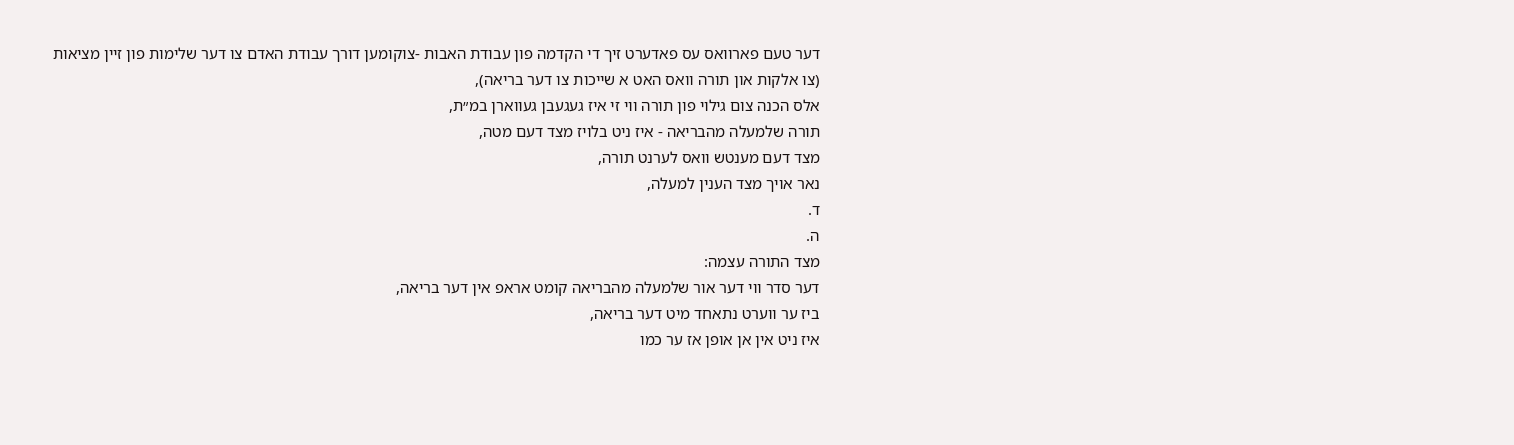דער טעם פארוואס עס פאדערט זיך די הקדמה פון עבודת האבות -צוקומען דורך עבודת האדם צו דער שלימות פון זיין מציאות
(צו אלקות און תורה וואס האט א שייכות צו דער בריאה),
אלס הכנה צום גילוי פון תורה ווי זי איז געגעבן געווארן במ״ת,
תורה שלמעלה מהבריאה - איז ניט בלויז מצד דעם מטה,
מצד דעם מענטש וואס לערנט תורה,
נאר אויך מצד הענין למעלה,
ד.
ה.
מצד התורה עצמה:
דער סדר ווי דער אור שלמעלה מהבריאה קומט אראפ אין דער בריאה,
ביז ער ווערט נתאחד מיט דער בריאה,
איז ניט אין אן אופן אז ער כמו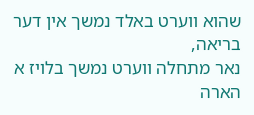שהוא ווערט באלד נמשך אין דער בריאה,
נאר מתחלה ווערט נמשך בלויז א הארה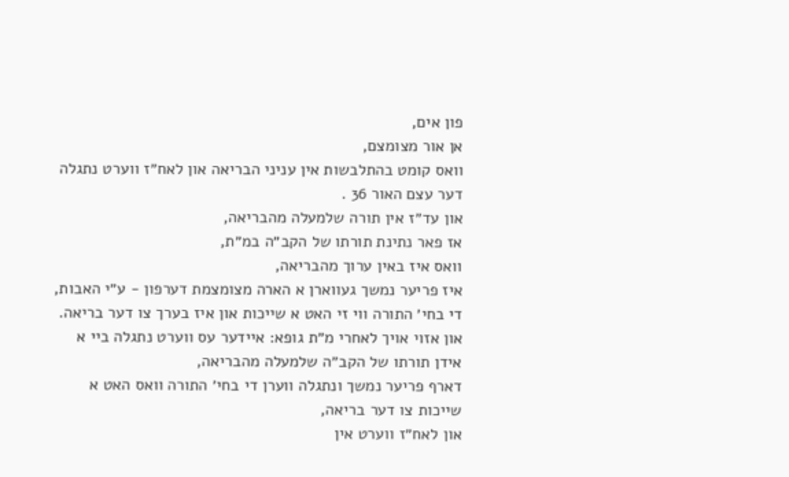פון אים,
אן אור מצומצם,
וואס קומט בהתלבשות אין עניני הבריאה און לאח״ז ווערט נתגלה דער עצם האור 36 .
און עד״ז אין תורה שלמעלה מהבריאה,
אז פאר נתינת תורתו של הקב״ה במ״ת,
וואס איז באין ערוך מהבריאה,
איז פריער נמשך געווארן א הארה מצומצמת דערפון - ע״י האבות,
די בחי׳ התורה ווי זי האט א שייכות און איז בערך צו דער בריאה.
און אזוי אויך לאחרי מ״ת גופא: איידער עס ווערט נתגלה ביי א אידן תורתו של הקב״ה שלמעלה מהבריאה,
דארף פריער נמשך ונתגלה ווערן די בחי׳ התורה וואס האט א שייכות צו דער בריאה,
און לאח״ז ווערט אין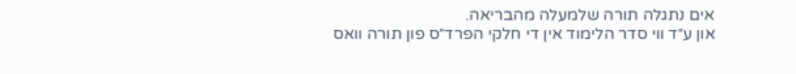אים נתגלה תורה שלמעלה מהבריאה.
און ע״ד ווי סדר הלימוד אין די חלקי הפרד״ס פון תורה וואס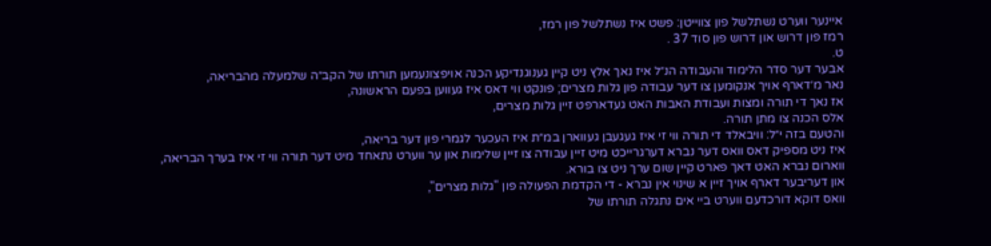איינער ווערט נשתלשל פון צווייטן: פשט איז נשתלשל פון רמז,
רמז פון דרוש און דרוש פון סוד 37 .
ט.
אבער דער סדר הלימוד והעבודה הנ״ל איז נאך אלץ ניט קיין גענוגנדיקע הכנה אויפצונעמען תורתו של הקב״ה שלמעלה מהבריאה,
נאר מ׳דארף אויך אנקומען צו דער עבודה פון גלות מצרים; פונקט ווי דאס איז געווען בפעם הראשונה,
אז נאך די תורה ומצות ועבודת האבות האט געדארפט זיין גלות מצרים,
אלס הכנה צו מתן תורה.
והטעם בזה י״ל: וויבאלד די תורה ווי זי איז געגעבן געווארן במ״ת איז העכער לגמרי פון דער בריאה,
איז ניט מספיק דאס וואס דער נברא דערגרייכט מיט זיין עבודה צו זיין שלימות און ער ווערט נתאחד מיט דער תורה ווי זי איז בערך הבריאה,
ווארום נברא האט דאך פארט קיין שום ערך ניט צו בורא.
און דעריבער דארף אויך זיין א שינוי אין נברא - די הקדמת הפעולה פון "גלות מצרים",
וואס דוקא דורכדעם ווערט ביי אים נתגלה תורתו של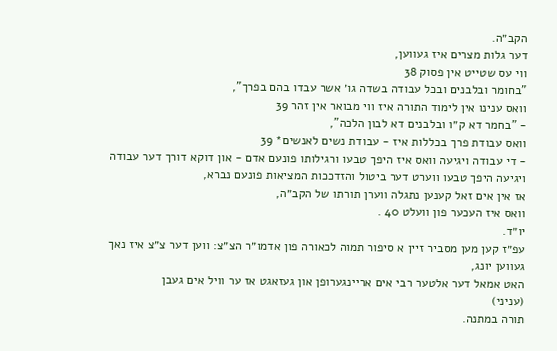הקב״ה.
דער גלות מצרים איז געווען,
ווי עס שטייט אין פסוק 38
"בחומר ובלבנים ובכל עבודה בשדה גו׳ אשר עבדו בהם בפרך",
וואס ענינו אין לימוד התורה איז ווי מבואר אין זהר 39
- "בחמר דא ק״ו ובלבנים דא לבון הלכה",
וואס עבודת פרך בכללות איז - עבודת נשים לאנשים* 39
- די עבודה ויגיעה וואס איז היפך טבעו ורגילותו פונעם אדם - און דוקא דורך דער עבודה ויגיעה היפך טבעו ווערט דער ביטול והזדככות המציאות פונעם נברא,
אז אין אים זאל קענען נתגלה ווערן תורתו של הקב״ה,
וואס איז העכער פון וועלט 40 .
יו״ד.
עפ״ז קען מען מסביר זיין א סיפור תמוה לכאורה פון אדמו״ר הצ״צ: ווען דער צ״צ איז נאך געווען יונג,
האט אמאל דער אלטער רבי אים אריינגערופן און געזאגט אז ער וויל אים געבן
(עניני)
תורה במתנה.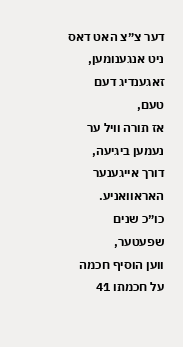דער צ״צ האט דאס ניט אנגענומען,
זאגענדיג דעם טעם,
אז תורה וויל ער נעמען ביגיעה,
דורך אייגענער האראוואניע.
כו״כ שנים שפעטער,
ווען הוסיף חכמה על חכמתו 41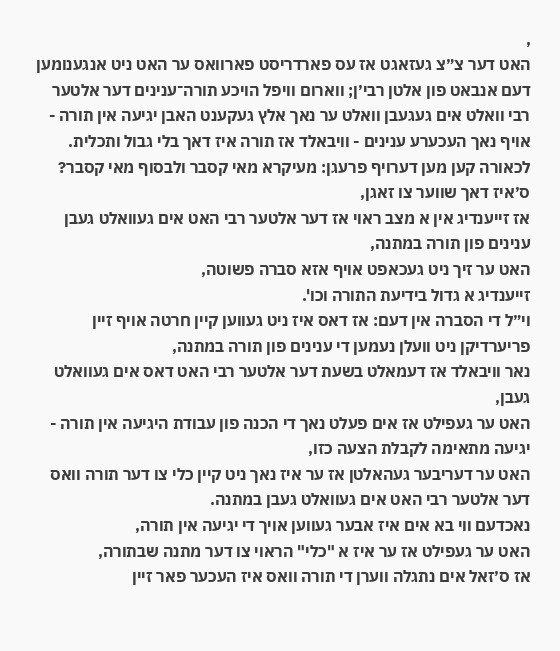,
האט דער צ״צ געזאגט אז עס פארדריסט פארוואס ער האט ניט אנגענומען דעם אנבאט פון אלטן רבי׳ן; ווארום וויפל הויכע תורה־ענינים דער אלטער רבי וואלט אים געגעבן וואלט ער נאך אלץ געקענט האבן יגיעה אין תורה - אויף נאך העכערע ענינים - וויבאלד אז תורה איז דאך בלי גבול ותכלית.
לכאורה קען מען דערויף פרעגן: מעיקרא מאי קסבר ולבסוף מאי קסבר?
ס׳איז דאך שווער צו זאגן,
אז זייענדיג אין א מצב ראוי אז דער אלטער רבי האט אים געוואלט געבן ענינים פון תורה במתנה,
האט ער זיך ניט געכאפט אויף אזא סברה פשוטה,
זייענדיג א גדול בידיעת התורה וכו'.
וי״ל די הסברה אין דעם: אז דאס איז ניט געווען קיין חרטה אויף זיין פריערדיקן ניט וועלן נעמען די ענינים פון תורה במתנה,
נאר וויבאלד אז דעמאלט בשעת דער אלטער רבי האט דאס אים געוואלט געבן,
האט ער געפילט אז אים פעלט נאך די הכנה פון עבודת היגיעה אין תורה - יגיעה מתאימה לקבלת הצעה כזו,
האט ער דעריבער געהאלטן אז ער איז נאך ניט קיין כלי צו דער תורה וואס דער אלטער רבי האט אים געוואלט געבן במתנה.
נאכדעם ווי בא אים איז אבער געווען אויך די יגיעה אין תורה,
האט ער געפילט אז ער איז א "כלי" הראוי צו דער מתנה שבתורה,
אז ס׳זאל אים נתגלה ווערן די תורה וואס איז העכער פאר זיין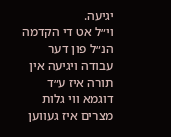יגיעה.
וי״ל אט די הקדמה הנ״ל פון דער עבודה ויגיעה אין תורה איז ע״ד דוגמא ווי גלות מצרים איז געווען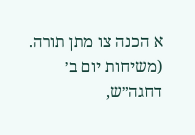א הכנה צו מתן תורה.
(משיחות יום ב׳ דחגה״ש,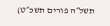תשל״ה פורים תשכ״ט)